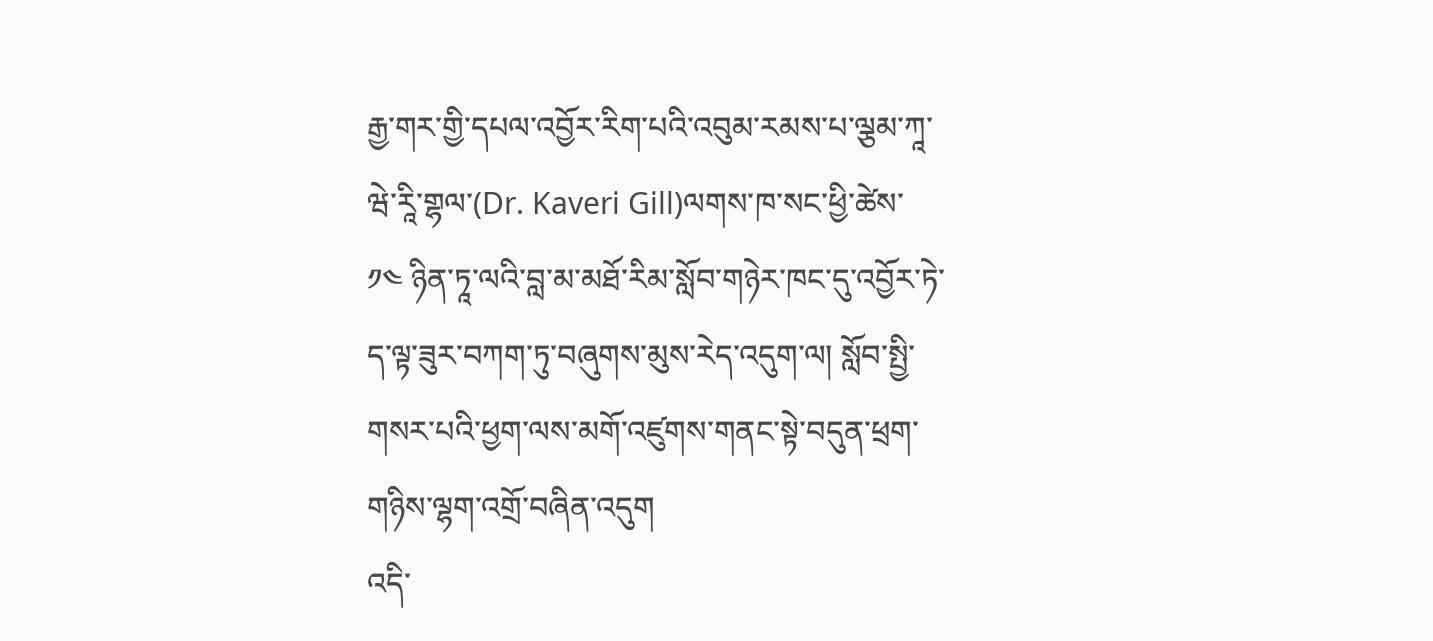རྒྱ་གར་གྱི་དཔལ་འབྱོར་རིག་པའི་འབུམ་རམས་པ་ལྕམ་ཀཱ་ཝེ་རཱི་གྷལ་(Dr. Kaveri Gill)ལགས་ཁ་སང་ཕྱི་ཚེས་ ༡༤ ཉིན་ཏཱ་ལའི་བླ་མ་མཐོ་རིམ་སློབ་གཉེར་ཁང་དུ་འབྱོར་ཏེ་ད་ལྟ་ཟུར་བཀག་ཏུ་བཞུགས་མུས་རེད་འདུག་ལ། སློབ་སྤྱི་གསར་པའི་ཕྱག་ལས་མགོ་འཛུགས་གནང་སྟེ་བདུན་ཕྲག་གཉིས་ལྷག་འགྲོ་བཞིན་འདུག
འདི་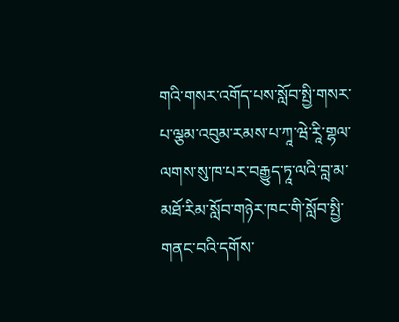གའི་གསར་འགོད་པས་སློབ་སྤྱི་གསར་པ་ལྕམ་འབུམ་རམས་པ་ཀཱ་ཝེ་རཱི་གྷལ་ལགས་སུ་ཁ་པར་བརྒྱུད་ཏཱ་ལའི་བླ་མ་མཐོ་རིམ་སློབ་གཉེར་ཁང་གི་སློབ་སྤྱི་གནང་བའི་དགོས་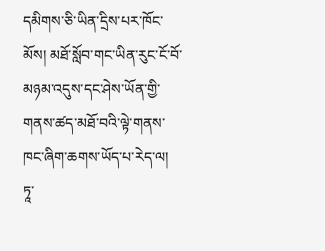དམིགས་ཅི་ཡིན་དྲིས་པར་ཁོང་མོས། མཐོ་སློབ་གང་ཡིན་རུང་ངོ་བོ་མཉམ་འདུས་དང་ཤེས་ཡོན་གྱི་གནས་ཚད་མཐོ་བའི་ལྟེ་གནས་ཁང་ཞིག་ཆགས་ཡོད་པ་རེད་ལ། ཏཱ་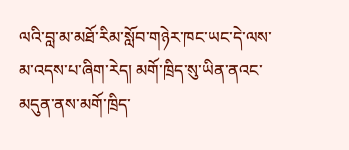ལའི་བླ་མ་མཐོ་རིམ་སློབ་གཉེར་ཁང་ཡང་དེ་ལས་མ་འདས་པ་ཞིག་རེད། མགོ་ཁྲིད་སུ་ཡིན་ནའང་མདུན་ནས་མགོ་ཁྲིད་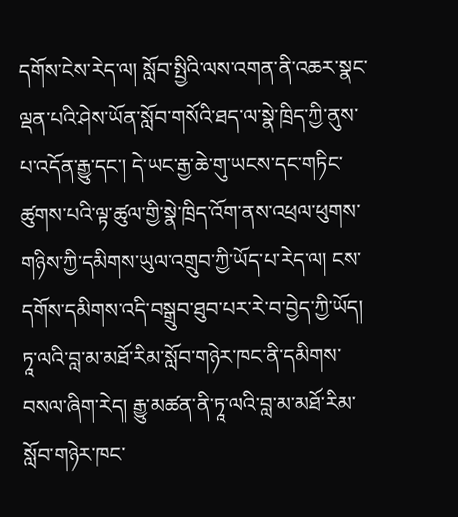དགོས་ངེས་རེད་ལ། སློབ་སྤྱིའི་ལས་འགན་ནི་འཆར་སྣང་ལྡན་པའི་ཤེས་ཡོན་སློབ་གསོའི་ཐད་ལ་སྣེ་ཁྲིད་ཀྱི་ནུས་པ་འདོན་རྒྱུ་དང་། དེ་ཡང་རྒྱ་ཆེ་གུ་ཡངས་དང་གཏིང་ཚུགས་པའི་ལྟ་ཚུལ་གྱི་སྣེ་ཁྲིད་འོག་ནས་འཕྲལ་ཕུགས་གཉིས་ཀྱི་དམིགས་ཡུལ་འགྲུབ་ཀྱི་ཡོད་པ་རེད་ལ། ངས་དགོས་དམིགས་འདི་བསྒྲུབ་ཐུབ་པར་རེ་བ་བྱེད་ཀྱི་ཡོད། ཏཱ་ལའི་བླ་མ་མཐོ་རིམ་སློབ་གཉེར་ཁང་ནི་དམིགས་བསལ་ཞིག་རེད། རྒྱུ་མཚན་ནི་ཏཱ་ལའི་བླ་མ་མཐོ་རིམ་སློབ་གཉེར་ཁང་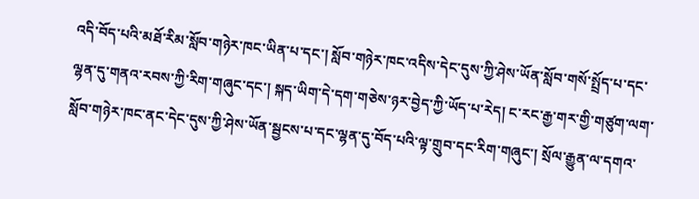འདི་བོད་པའི་མཐོ་རིམ་སློབ་གཉེར་ཁང་ཡིན་པ་དང་། སློབ་གཉེར་ཁང་འདིས་དེང་དུས་ཀྱི་ཤེས་ཡོན་སློབ་གསོ་སྤྲོད་པ་དང་ལྷན་དུ་གནའ་རབས་ཀྱི་རིག་གཞུང་དང་། སྐད་ཡིག་དེ་དག་གཅེས་ཉར་བྱེད་ཀྱི་ཡོད་པ་རེད། ང་རང་རྒྱ་གར་གྱི་གཙུག་ལག་སློབ་གཉེར་ཁང་ནང་དེང་དུས་ཀྱི་ཤེས་ཡོན་སྦྱངས་པ་དང་ལྷན་དུ་བོད་པའི་ལྟ་གྲུབ་དང་རིག་གཞུང་། སྲོལ་རྒྱུན་ལ་དགའ་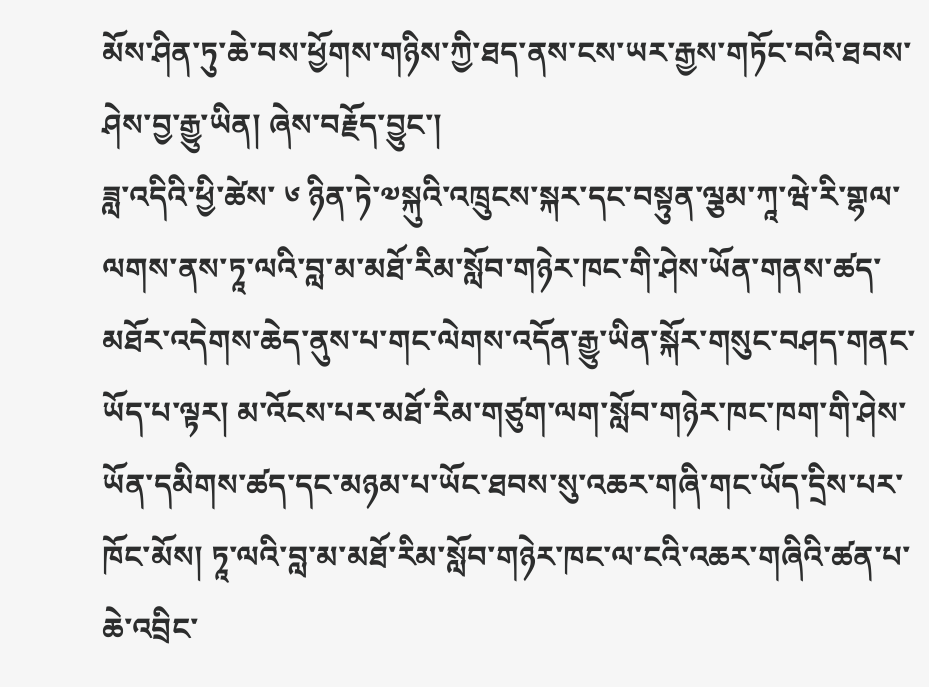མོས་ཤིན་ཏུ་ཆེ་བས་ཕྱོགས་གཉིས་ཀྱི་ཐད་ནས་ངས་ཡར་རྒྱས་གཏོང་བའི་ཐབས་ཤེས་བྱ་རྒྱུ་ཡིན། ཞེས་བརྗོད་བྱུང་།
ཟླ་འདིའི་ཕྱི་ཚེས་ ༦ ཉིན་ཏེ་༧སྐུའི་འཁྲུངས་སྐར་དང་བསྟུན་ལྕམ་ཀཱ་ཝེ་རི་གྷལ་ལགས་ནས་ཏཱ་ལའི་བླ་མ་མཐོ་རིམ་སློབ་གཉེར་ཁང་གི་ཤེས་ཡོན་གནས་ཚད་མཐོར་འདེགས་ཆེད་ནུས་པ་གང་ལེགས་འདོན་རྒྱུ་ཡིན་སྐོར་གསུང་བཤད་གནང་ཡོད་པ་ལྟར། མ་འོངས་པར་མཐོ་རིམ་གཙུག་ལག་སློབ་གཉེར་ཁང་ཁག་གི་ཤེས་ཡོན་དམིགས་ཚད་དང་མཉམ་པ་ཡོང་ཐབས་སུ་འཆར་གཞི་གང་ཡོད་དྲིས་པར་ཁོང་མོས། ཏཱ་ལའི་བླ་མ་མཐོ་རིམ་སློབ་གཉེར་ཁང་ལ་ངའི་འཆར་གཞིའི་ཚན་པ་ཆེ་འབྲིང་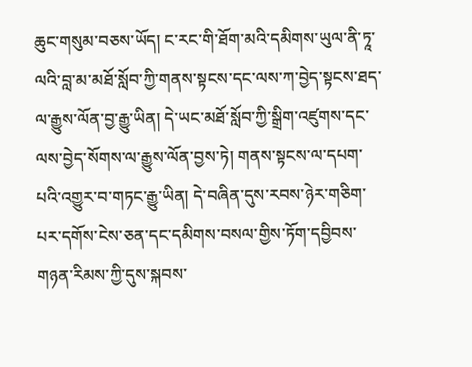ཆུང་གསུམ་བཅས་ཡོད། ང་རང་གི་ཐོག་མའི་དམིགས་ཡུལ་ནི་ཏཱ་ལའི་བླ་མ་མཐོ་སློབ་ཀྱི་གནས་སྟངས་དང་ལས་ཀ་བྱེད་སྟངས་ཐད་ལ་རྒྱུས་ལོན་བྱ་རྒྱུ་ཡིན། དེ་ཡང་མཐོ་སློབ་ཀྱི་སྒྲིག་འཛུགས་དང་ལས་བྱེད་སོགས་ལ་རྒྱུས་ལོན་བྱས་ཏེ། གནས་སྟངས་ལ་དཔག་པའི་འགྱུར་བ་གཏང་རྒྱུ་ཡིན། དེ་བཞིན་དུས་རབས་ཉེར་གཅིག་པར་དགོས་ངེས་ཅན་དང་དམིགས་བསལ་གྱིས་ཏོག་དབྱིབས་གཉན་རིམས་ཀྱི་དུས་སྐབས་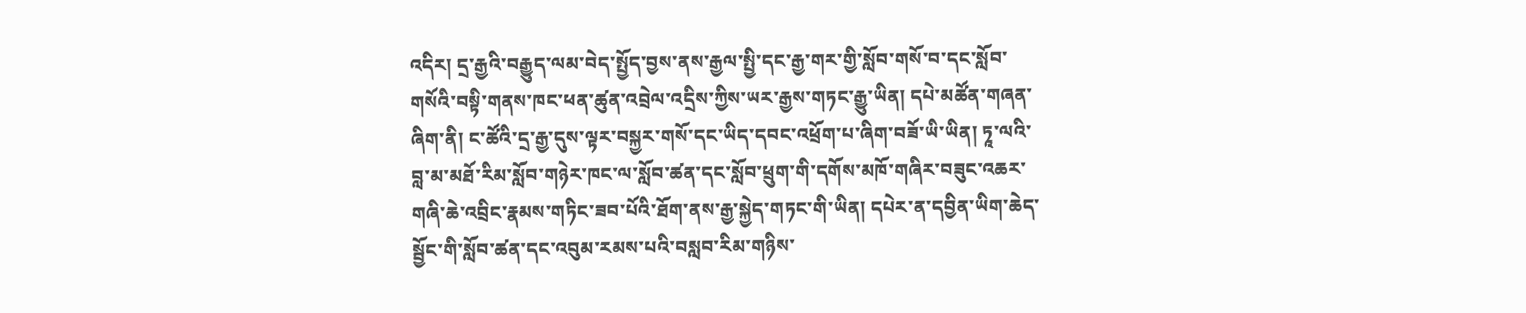འདིར། དྲ་རྒྱའི་བརྒྱུད་ལམ་བེད་སྤྱོད་བྱས་ནས་རྒྱལ་སྤྱི་དང་རྒྱ་གར་གྱི་སློབ་གསོ་བ་དང་སློབ་གསོའི་བསྟི་གནས་ཁང་ཕན་ཚུན་འབྲེལ་འདྲིས་ཀྱིས་ཡར་རྒྱས་གཏང་རྒྱུ་ཡིན། དཔེ་མཚོན་གཞན་ཞིག་ནི། ང་ཚོའི་དྲ་རྒྱ་དུས་ལྟར་བསྐྱར་གསོ་དང་ཡིད་དབང་འཕྲོག་པ་ཞིག་བཟོ་ཡི་ཡིན། ཏཱ་ལའི་བླ་མ་མཐོ་རིམ་སློབ་གཉེར་ཁང་ལ་སློབ་ཚན་དང་སློབ་ཕྲུག་གི་དགོས་མཁོ་གཞིར་བཟུང་འཆར་གཞི་ཆེ་འབྲིང་རྣམས་གཏིང་ཟབ་པོའི་ཐོག་ནས་རྒྱ་སྐྱེད་གཏང་གི་ཡིན། དཔེར་ན་དབྱིན་ཡིག་ཆེད་སྦྱོང་གི་སློབ་ཚན་དང་འབུམ་རམས་པའི་བསླབ་རིམ་གཉིས་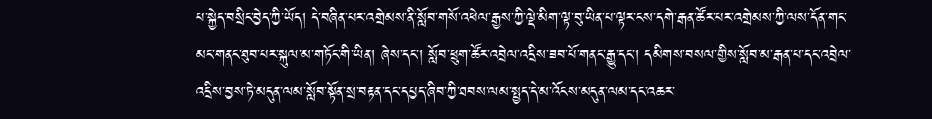པ་སྐྱེད་བསྲིང་བྱེད་ཀྱི་ཡོད། དེ་བཞིན་པར་འགྲེམས་ནི་སློབ་གསོ་འཕེལ་རྒྱས་ཀྱི་ལྡེ་མིག་ལྟ་བུ་ཡིན་པ་ལྟར་ངས་དགེ་རྒན་ཚོར་པར་འགྲེམས་ཀྱི་ལས་དོན་གང་མང་གནང་ཐུབ་པར་སྐུལ་མ་གཏོང་གི་ཡིན། ཞེས་དང་། སློབ་ཕྲུག་ཚོར་འབྲེལ་འདྲིས་ཟབ་པོ་གནང་རྒྱུ་དང་། དམིགས་བསལ་གྱིས་སློབ་མ་རྒན་པ་དང་འབྲེལ་འདྲིས་བྱས་ཏེ་མདུན་ལམ་སློབ་སྟོན་སྲ་བརྟན་དང་དཔྱད་ཞིབ་ཀྱི་ཐབས་ལམ་སྤྱད་དེ་མ་འོངས་མདུན་ལམ་དང་འཆར་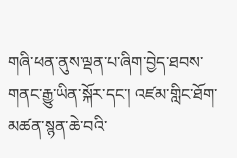གཞི་ཕན་ནུས་ལྡན་པ་ཞིག་བྱེད་ཐབས་གནང་རྒྱུ་ཡིན་སྐོར་དང་། འཛམ་གླིང་ཐོག་མཚན་སྙན་ཆེ་བའི་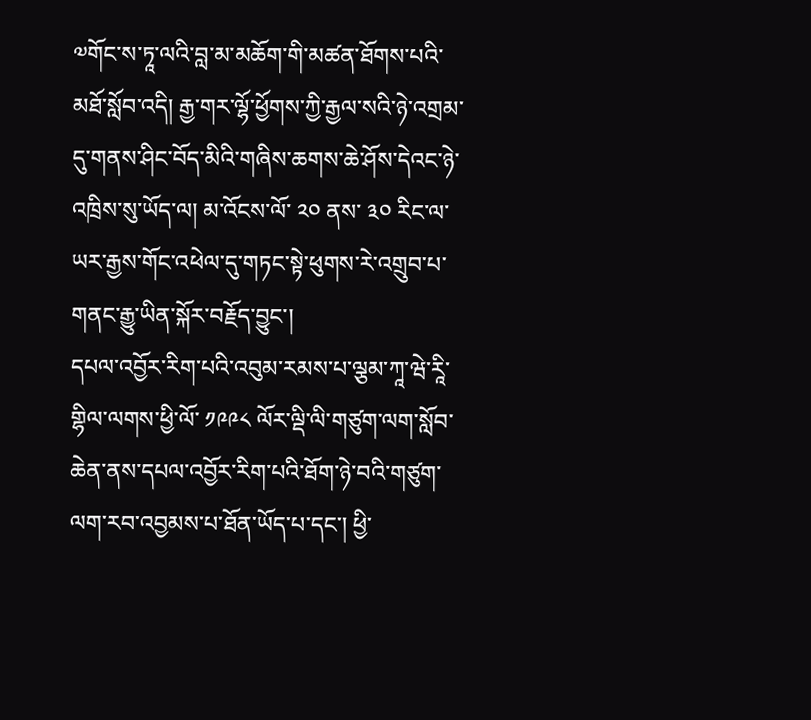༧གོང་ས་ཏཱ་ལའི་བླ་མ་མཆོག་གི་མཚན་ཐོགས་པའི་མཐོ་སློབ་འདི། རྒྱ་གར་ལྷོ་ཕྱོགས་ཀྱི་རྒྱལ་སའི་ཉེ་འགྲམ་དུ་གནས་ཤིང་བོད་མིའི་གཞིས་ཆགས་ཆེ་ཤོས་དེའང་ཉེ་འཁྲིས་སུ་ཡོད་ལ། མ་འོངས་ལོ་ ༢༠ ནས་ ༣༠ རིང་ལ་ཡར་རྒྱས་གོང་འཕེལ་དུ་གཏང་སྟེ་ཕུགས་རེ་འགྲུབ་པ་གནང་རྒྱུ་ཡིན་སྐོར་བརྗོད་བྱུང་།
དཔལ་འབྱོར་རིག་པའི་འབུམ་རམས་པ་ལྕམ་ཀཱ་ཝེ་རཱི་གྷིལ་ལགས་ཕྱི་ལོ་ ༡༩༩༨ ལོར་ལྡི་ལི་གཙུག་ལག་སློབ་ཆེན་ནས་དཔལ་འབྱོར་རིག་པའི་ཐོག་ཉེ་བའི་གཙུག་ལག་རབ་འབྱམས་པ་ཐོན་ཡོད་པ་དང་། ཕྱི་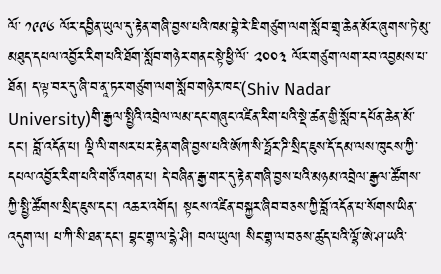ལོ་ ༡༩༩༦ ལོར་དབྱིན་ཡུལ་དུ་རྟེན་གཞི་བྱས་པའི་ཁམ་བྷེ་རེ་ཇི་གཙུག་ལག་སློབ་གྲྭ་ཆེན་མོར་ཞུགས་ཏེ་མུ་མཐུད་དཔལ་འབྱོར་རིག་པའི་ཐོག་སློབ་གཉེར་གནང་སྟེ་ཕྱི་ལོ་ ༢༠༠༣ ལོར་གཙུག་ལག་རབ་འབྱམས་པ་ཐོན། ད་ལྟ་བར་དུ་ཞི་བ་ནཱ་ཏར་གཙུག་ལག་སློབ་གཉེར་ཁང་(Shiv Nadar University)གི་རྒྱལ་སྤྱིའི་འབྲེལ་ལམ་དང་གཞུང་འཛིན་རིག་པའི་སྡེ་ཚན་གྱི་སློབ་དཔོན་ཆེན་མོ་དང་། བློ་འདོན་པ། ལྡི་ལི་གསར་པར་རྟེན་གཞི་བྱས་པའི་ཨོཀ་སི་ཧྥོར་ཌི་སྲིད་ཇུས་དོ་དམ་ལས་ཁུངས་ཀྱི་དཔལ་འབྱོར་རིག་པའི་གཙོ་འགན་པ། དེ་བཞིན་རྒྱ་གར་དུ་རྟེན་གཞི་བྱས་པའི་མཉམ་འབྲེལ་རྒྱལ་ཚོགས་ཀྱི་སྤྱི་ཚོགས་སྲིད་ཇུས་དང་། འཆར་འགོད། སྟངས་འཛིན་བསྐྱར་ཞིབ་བཅས་ཀྱི་བློ་འདོན་པ་སོགས་ཡིན་འདུག་ལ། པ་ཀི་སི་ཐན་དང་། བྷང་གྷ་ལ་དྷེ་ཤི། བལ་ཡུལ། སིང་གྷ་ལ་བཅས་ཚུད་པའི་ལྷོ་ཨེ་ཤ་ཡའི་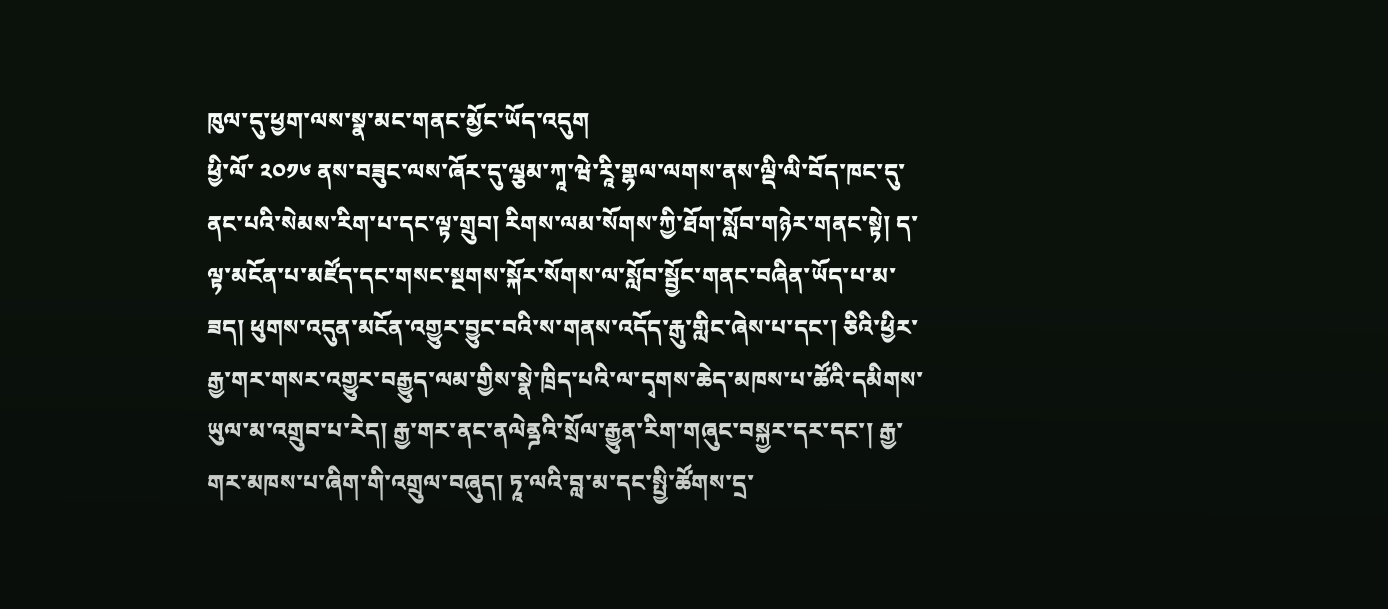ཁུལ་དུ་ཕྱག་ལས་སྣ་མང་གནང་མྱོང་ཡོད་འདུག
ཕྱི་ལོ་ ༢༠༡༦ ནས་བཟུང་ལས་ཞོར་དུ་ལྕམ་ཀཱ་ཝེ་རཱི་གྷལ་ལགས་ནས་ལྡི་ལི་བོད་ཁང་དུ་ནང་པའི་སེམས་རིག་པ་དང་ལྟ་གྲུབ། རིགས་ལམ་སོགས་ཀྱི་ཐོག་སློབ་གཉེར་གནང་སྟེ། ད་ལྟ་མངོན་པ་མཛོད་དང་གསང་སྔགས་སྐོར་སོགས་ལ་སློབ་སྦྱོང་གནང་བཞིན་ཡོད་པ་མ་ཟད། ཕུགས་འདུན་མངོན་འགྱུར་བྱུང་བའི་ས་གནས་འདོད་རྒུ་གླིང་ཞེས་པ་དང་། ཅིའི་ཕྱིར་རྒྱ་གར་གསར་འགྱུར་བརྒྱུད་ལམ་གྱིས་སྣེ་ཁྲིད་པའི་ལ་དྭགས་ཆེད་མཁས་པ་ཚོའི་དམིགས་ཡུལ་མ་འགྲུབ་པ་རེད། རྒྱ་གར་ནང་ནལེནྜའི་སྲོལ་རྒྱུན་རིག་གཞུང་བསྐྱར་དར་དང་། རྒྱ་གར་མཁས་པ་ཞིག་གི་འགྲུལ་བཞུད། ཏཱ་ལའི་བླ་མ་དང་སྤྱི་ཚོགས་དྲ་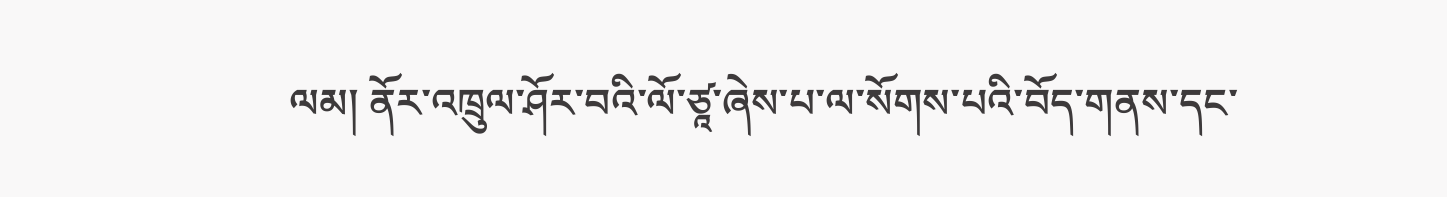ལམ། ནོར་འཁྲུལ་ཤོར་བའི་ལོ་ཙཱ་ཞེས་པ་ལ་སོགས་པའི་བོད་གནས་དང་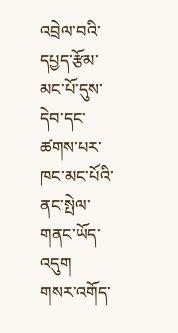འབྲེལ་བའི་དཔྱད་རྩོམ་མང་པོ་དུས་དེབ་དང་ཚགས་པར་ཁང་མང་པོའི་ནང་སྤེལ་གནང་ཡོད་འདུག
གསར་འགོད་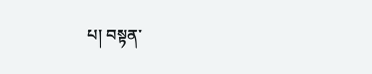པ། བསྟན་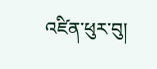འཛིན་ཕུར་བུ།